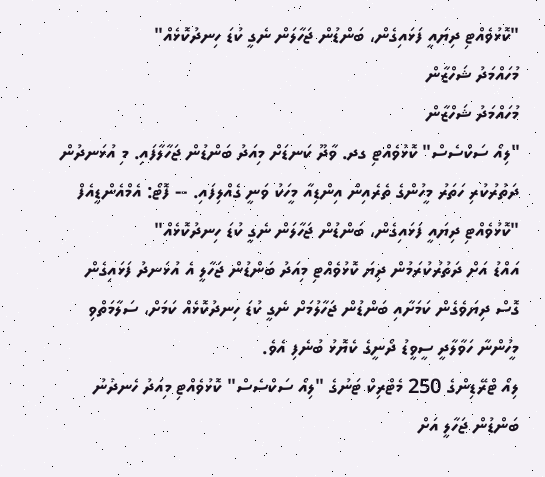"ކޮޅުވެއްޓި ދިޔައީ ފަޅައިގެން، ބަންޑުން ޖަހާލަން ނެގީ ކުޑަ ހިނދުކޮޅެއް"
މުހައްމަދު ޝަހްޒާން
މުހައްމަދު ޝަހްޒާން
"ލިއޯ ސަކްސެސް" ކޮޅުވެއްޓި ގދ. ވާދޫ ކަނޑަށް މިއަދު ބަންޑުން ޖަހާލާފައި. މި އުޅަނދުން ދަތުރުކުރި ހަތަރު މީހުންގެ ތެރެއިން އިންޑިއާ މީހަކު ވަނީ ގެއްލިފައި. -- ފޮޓޯ: އެމްއެންޑީއެފް
"ކޮޅުވެއްޓި ދިޔައީ ފަޅައިގެން، ބަންޑުން ޖަހާލަން ނެގީ ކުޑަ ހިނދުކޮޅެއް"
އައްޑު އަށް ދަތުރުކުރަމުން ދިޔަ ކޮޅުވެއްޓި މިއަދު ބަންޑުން ޖަހާލީ އެ އުޅަނދު ފަޅައިގެން ގޮސް ދިޔަވެގެން ކަމަށާއި ބަންޑުން ޖަހާލުމަށް ނެގީ ކުޑަ ހިނދުކޮޅެއް ކަމަށް، ސަލާމަތްވި މީހުންނާ ހަވާލާދީ ސީވީޑު ދޯނީގެ ކެޔޮޅު ބުނެފި އެވެ.
ލިއޯ ޓްރޭޑިންގެ 250 މެޓްރިކް ޓަނުގެ "ލިއޯ ސަކްސެސް" ކޮޅުވެއްޓި މިއަދު ހެނދުނު ބަންޑުން ޖަހާލީ އަށް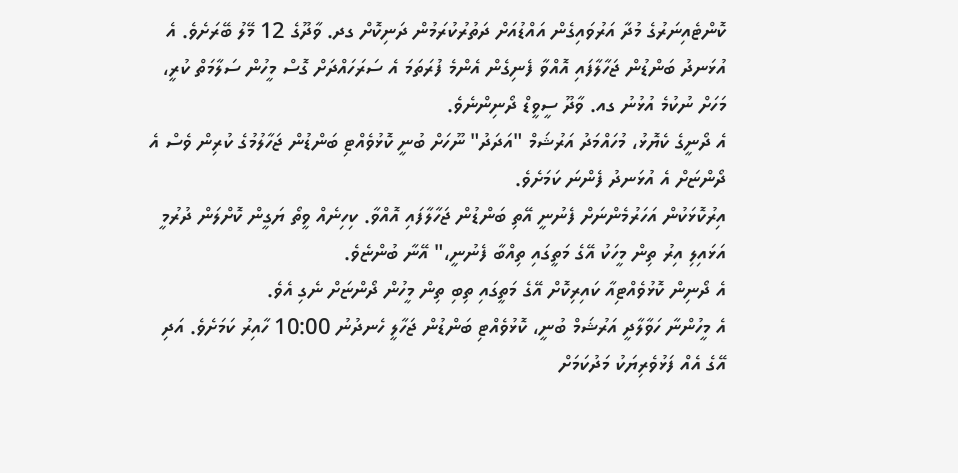ކޮންޓެއިނަރުގެ މުދާ އަރުވައިގެން އައްޑުއަށް ދަތުރުކުރަމުން ދަނިކޮށް ގދ. ވާދޫގެ 12 މޭލު ބޭރަށެވެ. އެ އުޅަނދު ބަންޑުން ޖަހާލާފައި އޮއްވާ ފެނިގެން އެންމެ ފުރަތަމަ އެ ސަރަހައްދަށް ގޮސް މީހުން ސަލާމަތް ކުރީ، މަހަށް ނުކުމެ އުޅުނު ގއ. ވާދޫ ސީވީޑް ދޯނިންނެވެ.
އެ ދޯނީގެ ކެޔޮޅު، މުހައްމަދު އަރުޝަމް "އަދަދު" ނޫހަށް ބުނީ ކޮޅުވެއްޓި ބަންޑުން ޖަހާލުމުގެ ކުރިން ވެސް އެ ދޯންޏަށް އެ އުޅަނދު ފެންނަ ކަމަށެވެ.
އިރުކޮޅަކުން އަހަރުމެންނަށް ފެނުނީ އޭތި ބަންޑުން ޖަހާލާފައި އޮއްވާ. ކިހިނެއް ވީތޯ ޔަގީން ކޮށްލަން ދުރުމީ އަޅައިލި އިރު ތިން މީހަކު އޭގެ މަތީގައި ތިއްބާ ފެނުނީ،" އޭނާ ބުންޏެވެ.
އެ ދޯނިން ކޮޅުވެއްޓިއާ ކައިރިކޮށް އޭގެ މަތީގައި ތިބި ތިން މީހުން ދޯންޏަށް ނެގި އެވެ.
އެ މީހުންނާ ހަވާލާދީ އަރުޝަމް ބުނީ، ކޮޅުވެއްޓި ބަންޑުން ޖަހާލީ ހެނދުނު 10:00 ހާއިރު ކަމަށެވެ. އަދި އޭގެ އެއް ފަޅުވެރިޔަކު މަދުކަމަށް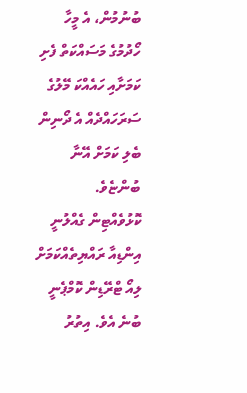ބުނުމުން، އެ މީހާ ހޯދުމުގެ މަސައްކަތް ފެށި ކަމަށާއި ހައެއްކަ މޭލުގެ ސަރަހައްދެއް އެ ދޯނިން ބެލި ކަމަށް އޭނާ ބުންޏެވެ.
ކޮޅުވެއްޓިން ގެއްލުނީ އިންޑިއާ ރައްޔިތެއްކަމަށް ލިއޯ ޓްރޭޑިން ކޮމްޕެނީ ބުނެ އެވެ. އިތުރު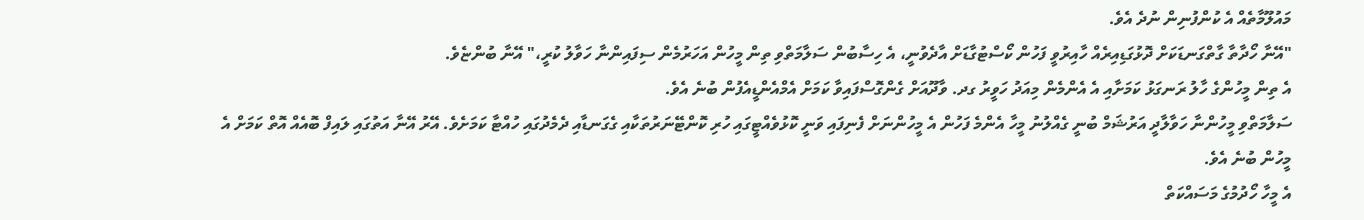މައުލޫމާތެއް އެ ކުންފުނިން ނުދެ އެވެ.
"އޭނާ ހޯދާތާ ގާތްގަނޑަކަށް ދޮޅުގަޑިއިރެއް ހާއިރުވީ ފަހުން ކޯސްޓުގާޑަށް އާދެވުނީ، އެ ހިސާބުން ސަލާމަތްވި ތިން މީހުން އަހަރުމެން ސިފައިންނާ ހަވާލު ކުރީ،" އޭނާ ބުންޏެވެ.
އެ ތިން މީހުންގެ ހާލު ރަނގަޅު ކަމަށާއި އެ އެންމެން މިއަދު ހަވީރު ގދ. ވާދޫއަށް ގެންގޮސްފައިވާ ކަމަށް އެމްއެންޑީއެފުން ބުނެ އެވެ.
ސަލާމަތްވި މީހުންނާ ހަވާލާދީ އަރުޝަމް ބުނީ ގެއްލުނު މީހާ އެންމެ ފަހުން އެ މީހުންނަށް ފެނިފައި ވަނީ ކޮޅުވެއްޓީގައި ހުރި ކޮންޓޭނަރުތަކާއި ގެގަނޑާއި ދެމެދުގައި ހުއްޓާ ކަމަށެވެ. އޭރު އޭނާ އަތުގައި ލައިފް ބޮއެއް އޮތް ކަމަށް އެ މީހުން ބުނެ އެވެ.
އެ މީހާ ހޯދުމުގެ މަސައްކަތް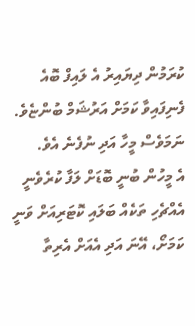ކުރަމުން ދިޔައިރު އެ ލައިފް ބޮއެ ފެނިފައިވާ ކަމަށް އަރުޝަމް ބުންޏެވެ. ނަމަވެސް މީހާ އަދި ނުފެނެ އެވެ.
އެ މީހުން ބުނީ ބޮޑަށް ލަފާ ކުރެވެނީ އެއްޗެހި ތަކެއް ބަލައި ކޮޓަރިއަށް ވަނީ ކަމަށޯ، އޭނަ އަދި އެއަށް އެރިތާ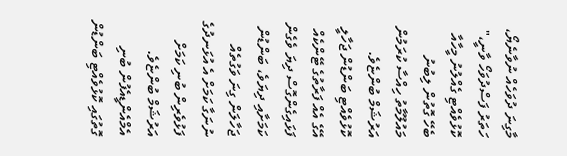މާގިނަ ދުވަހެއް ނުވާނެޔޯ، ހަތަރު ފަސްދުވަހޯ ވާނީ،" ކޮޅުވެއްޓި ގެއްލުނު މީހާއާ ބެހޭ ގޮތުން ލިބުނު މައުލޫމާތު ހިއްސާ ކުރަމުން އަރުޝަމް ބުންޏެވެ.
ކޮޅުވެއްޓި ބަންޑުން ޖަހާލީ އޭގެ އެއް ފަރާތުގެ ޓޭންކެއް ފަޅައިގެންގޮސް ދިޔަ ވެގެން ކަމަށާއި ދިޔަވެ، ބަންޑުން ޖަހާލަން ގިނަ ވަގުތެއް ނުނަގާ ކަމަށް އެ އުޅަނދުގެ ފަޅުވެރިން ބުނި ކަމަށް އަރުޝަމް ބުންޏެވެ.
އެމްއެންޑީއެފުން ބުނި ގޮތުގައި ކޮޅުވެއްޓި ބަންޑުން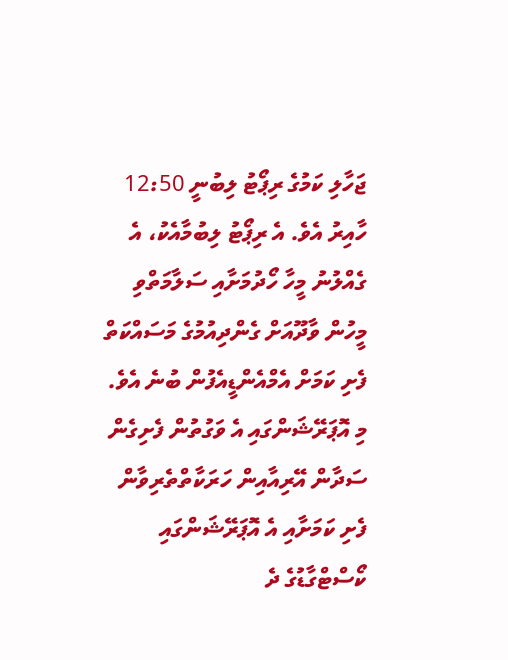ޖަހާލި ކަމުގެ ރިޕޯޓު ލިބުނީ 12:50 ހާއިރު އެވެ. އެ ރިޕޯޓު ލިބުމާއެކު، އެ ގެއްލުނު މީހާ ހޯދުމަށާއި ސަލާމަތްވި މީހުން ވާދޫއަށް ގެންދިއުމުގެ މަސައްކަތް ފެށި ކަމަށް އެމްއެންޑީއެފުން ބުނެ އެވެ. މި އޮޕަރޭޝަންގައި އެ ވަގުތުން ފެށިގެން ސަދާން އޭރިއާއިން ހަރަކާތްތެރިވާން ފެށި ކަމަށާއި އެ އޮޕަރޭޝަންގައި ކޯސްޓްގާޑުގެ ދެ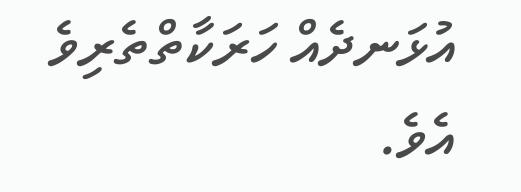އުޅަނދެއް ހަރަކާތްތެރިވެ އެވެ.